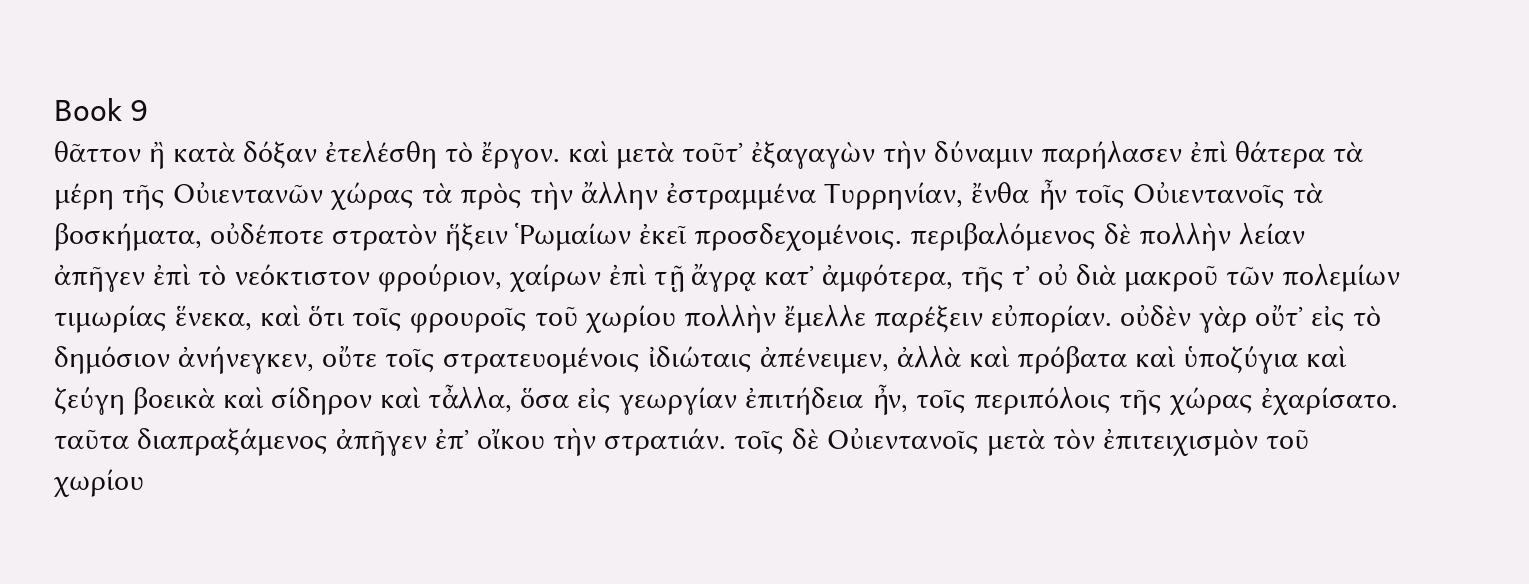Book 9
θᾶττον ἢ κατὰ δόξαν ἐτελέσθη τὸ ἔργον. καὶ μετὰ τοῦτʼ ἐξαγαγὼν τὴν δύναμιν παρήλασεν ἐπὶ θάτερα τὰ μέρη τῆς Οὐιεντανῶν χώρας τὰ πρὸς τὴν ἄλλην ἐστραμμένα Τυρρηνίαν, ἔνθα ἦν τοῖς Οὐιεντανοῖς τὰ βοσκήματα, οὐδέποτε στρατὸν ἥξειν Ῥωμαίων ἐκεῖ προσδεχομένοις. περιβαλόμενος δὲ πολλὴν λείαν ἀπῆγεν ἐπὶ τὸ νεόκτιστον φρούριον, χαίρων ἐπὶ τῇ ἄγρᾳ κατʼ ἀμφότερα, τῆς τʼ οὐ διὰ μακροῦ τῶν πολεμίων τιμωρίας ἕνεκα, καὶ ὅτι τοῖς φρουροῖς τοῦ χωρίου πολλὴν ἔμελλε παρέξειν εὐπορίαν. οὐδὲν γὰρ οὔτʼ εἰς τὸ δημόσιον ἀνήνεγκεν, οὔτε τοῖς στρατευομένοις ἰδιώταις ἀπένειμεν, ἀλλὰ καὶ πρόβατα καὶ ὑποζύγια καὶ ζεύγη βοεικὰ καὶ σίδηρον καὶ τἆλλα, ὅσα εἰς γεωργίαν ἐπιτήδεια ἦν, τοῖς περιπόλοις τῆς χώρας ἐχαρίσατο.
ταῦτα διαπραξάμενος ἀπῆγεν ἐπʼ οἴκου τὴν στρατιάν. τοῖς δὲ Οὐιεντανοῖς μετὰ τὸν ἐπιτειχισμὸν τοῦ χωρίου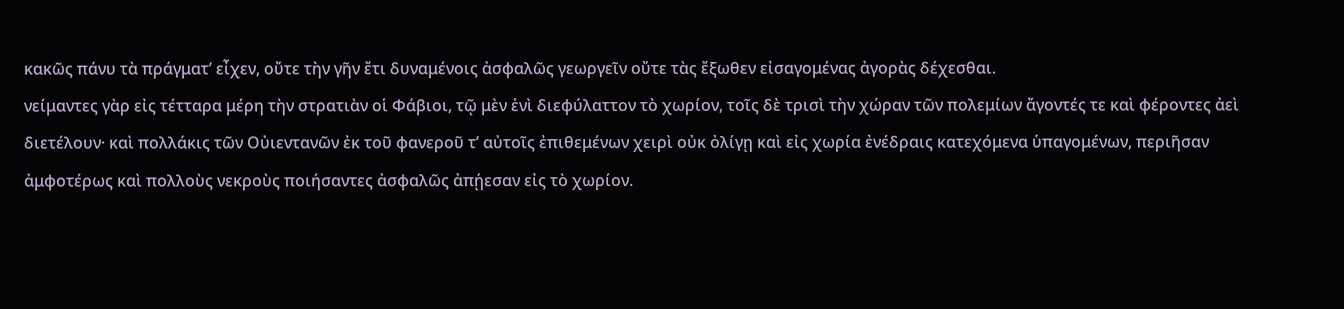κακῶς πάνυ τὰ πράγματʼ εἶχεν, οὔτε τὴν γῆν ἔτι δυναμένοις ἀσφαλῶς γεωργεῖν οὔτε τὰς ἔξωθεν εἰσαγομένας ἀγορὰς δέχεσθαι.
νείμαντες γὰρ εἰς τέτταρα μέρη τὴν στρατιὰν οἱ Φάβιοι, τῷ μὲν ἑνὶ διεφύλαττον τὸ χωρίον, τοῖς δὲ τρισὶ τὴν χώραν τῶν πολεμίων ἄγοντές τε καὶ φέροντες ἀεὶ διετέλουν· καὶ πολλάκις τῶν Οὐιεντανῶν ἐκ τοῦ φανεροῦ τʼ αὐτοῖς ἐπιθεμένων χειρὶ οὐκ ὀλίγῃ καὶ εἰς χωρία ἐνέδραις κατεχόμενα ὑπαγομένων, περιῆσαν ἀμφοτέρως καὶ πολλοὺς νεκροὺς ποιήσαντες ἀσφαλῶς ἀπῄεσαν εἰς τὸ χωρίον.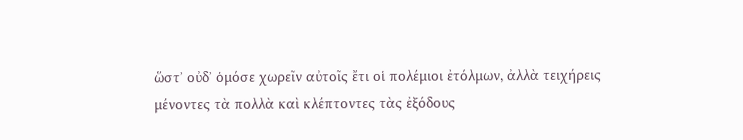ὥστʼ οὐδʼ ὁμόσε χωρεῖν αὐτοῖς ἔτι οἱ πολέμιοι ἐτόλμων, ἀλλὰ τειχήρεις μένοντες τὰ πολλὰ καὶ κλέπτοντες τὰς ἐξόδους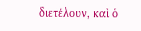διετέλουν, καὶ ὁ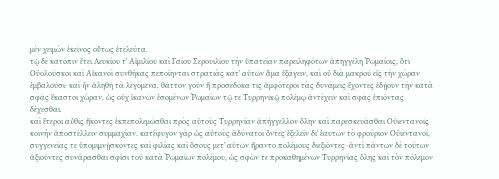μὲν χειμὼν ἐκεῖνος οὕτως ἐτελεύτα.
τῷ δὲ κατόπιν ἔτει Λευκίου τʼ Αἰμιλίου καὶ Γαίου Σερουιλίου τὴν ὑπατείαν παρειληφότων ἀπηγγέλη Ῥωμαίοις, ὅτι Οὐολοῦσκοι καὶ Αἰκανοὶ συνθήκας πεποίηνται στρατιὰς κατʼ αὐτῶν ἅμα ἐξάγειν, καὶ οὐ διὰ μακροῦ εἰς τὴν χώραν ἐμβαλοῦσι· καὶ ἦν ἀληθῆ τὰ λεγόμενα. θᾶττον γοῦν ἢ προσεδόκα τις ἀμφότεροι τὰς δυνάμεις ἔχοντες ἐδῄουν τὴν κατὰ σφᾶς ἕκαστοι χώραν, ὡς οὐχ ἱκανῶν ἐσομένων Ῥωμαίων τῷ τε Τυρρηνικῷ πολέμῳ ἀντέχειν καὶ σφᾶς ἐπιόντας δέχεσθαι.
καὶ ἕτεροι αὖθις ἥκοντες ἐκπεπολεμῶσθαι πρὸς αὐτοὺς Τυρρηνίαν ἀπήγγελλον ὅλην καὶ παρεσκευάσθαι Οὐιεντανοῖς κοινὴν ἀποστέλλειν συμμαχίαν. κατέφυγον γὰρ ὡς αὐτοὺς ἀδύνατοι ὄντες ἐξελεῖν διʼ ἑαυτῶν τὸ φρούριον Οὐιεντανοί, συγγενείας τε ὑπομιμνῄσκοντες καὶ φιλίας καὶ ὅσους μετʼ αὐτῶν ἤραντο πολέμους διεξιόντες· ἀντὶ πάντων δὲ τούτων ἀξιοῦντες συνάρασθαι σφίσι τοῦ κατὰ Ῥωμαίων πολέμου, ὡς σφῶν τε προκαθημένων Τυρρηνίας ὅλης καὶ τὸν πόλεμον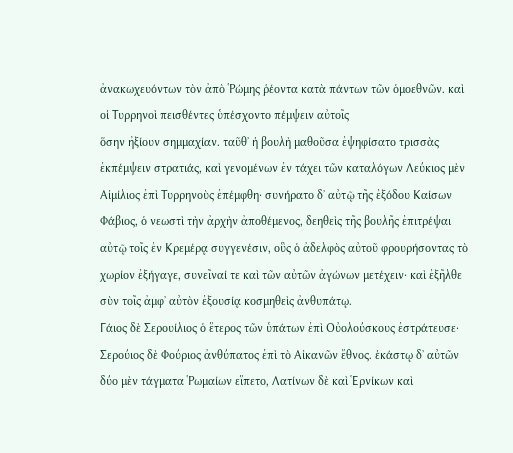ἀνακωχευόντων τὸν ἀπὸ Ῥώμης ῥέοντα κατὰ πάντων τῶν ὁμοεθνῶν. καὶ οἱ Τυρρηνοὶ πεισθέντες ὑπέσχοντο πέμψειν αὐτοῖς
ὅσην ἠξίουν σημμαχίαν. ταῦθʼ ἡ βουλὴ μαθοῦσα ἐψηφίσατο τρισσὰς ἐκπέμψειν στρατιάς, καὶ γενομένων ἐν τάχει τῶν καταλόγων Λεύκιος μὲν Αἰμίλιος ἐπὶ Τυρρηνοὺς ἐπέμφθη· συνήρατο δʼ αὐτῷ τῆς ἐξόδου Καίσων Φάβιος, ὁ νεωστὶ τὴν ἀρχὴν ἀποθέμενος, δεηθεὶς τῆς βουλῆς ἐπιτρέψαι αὐτῷ τοῖς ἐν Κρεμέρᾳ συγγενέσιν, οὓς ὁ ἀδελφὸς αὐτοῦ φρουρήσοντας τὸ χωρίον ἐξήγαγε, συνεῖναί τε καὶ τῶν αὐτῶν ἀγώνων μετέχειν· καὶ ἐξῆλθε σὺν τοῖς ἀμφʼ αὐτὸν ἐξουσίᾳ κοσμηθεὶς ἀνθυπάτῳ.
Γάιος δὲ Σερουίλιος ὁ ἕτερος τῶν ὑπάτων ἐπὶ Οὐολούσκους ἐστράτευσε· Σερούιος δὲ Φούριος ἀνθύπατος ἐπὶ τὸ Αἰκανῶν ἔθνος. ἑκάστῳ δʼ αὐτῶν δύο μὲν τάγματα Ῥωμαίων εἵπετο, Λατίνων δὲ καὶ Ἑρνίκων καὶ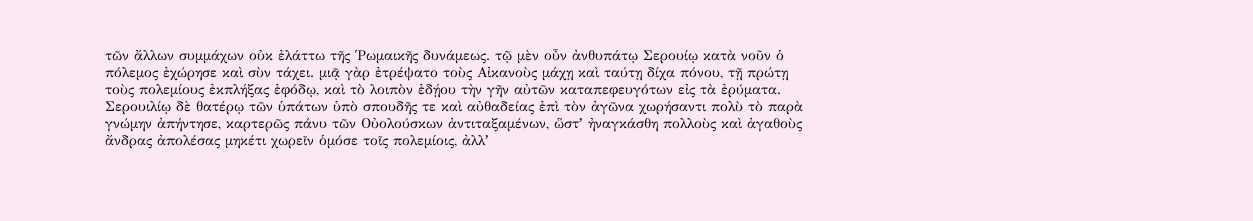τῶν ἄλλων συμμάχων οὐκ ἐλάττω τῆς Ῥωμαικῆς δυνάμεως. τῷ μὲν οὖν ἀνθυπάτῳ Σερουίῳ κατὰ νοῦν ὁ πόλεμος ἐχώρησε καὶ σὺν τάχει. μιᾷ γὰρ ἐτρέψατο τοὺς Αἰκανοὺς μάχῃ καὶ ταύτῃ δίχα πόνου, τῇ πρώτῃ τοὺς πολεμίους ἐκπλήξας ἐφόδῳ, καὶ τὸ λοιπὸν ἐδῄου τὴν γῆν αὐτῶν καταπεφευγότων εἰς τὰ ἐρύματα.
Σερουιλίῳ δὲ θατέρῳ τῶν ὑπάτων ὑπὸ σπουδῆς τε καὶ αὐθαδείας ἐπὶ τὸν ἀγῶνα χωρήσαντι πολὺ τὸ παρὰ γνώμην ἀπήντησε, καρτερῶς πάνυ τῶν Οὐολούσκων ἀντιταξαμένων, ὥστʼ ἠναγκάσθη πολλοὺς καὶ ἀγαθοὺς ἄνδρας ἀπολέσας μηκέτι χωρεῖν ὁμόσε τοῖς πολεμίοις, ἀλλʼ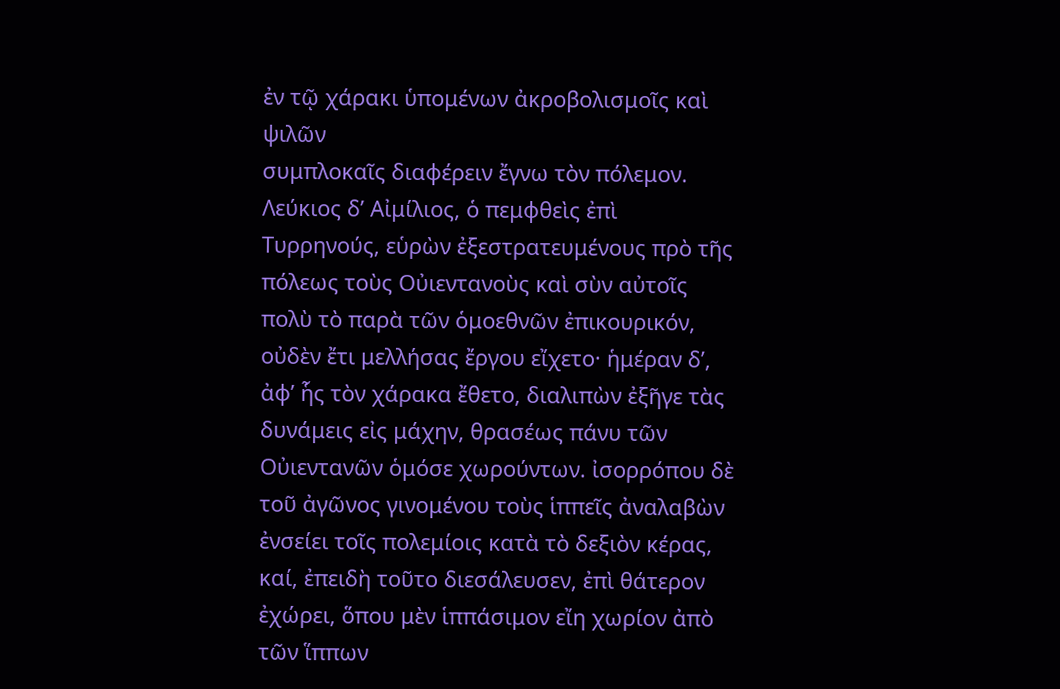ἐν τῷ χάρακι ὑπομένων ἀκροβολισμοῖς καὶ ψιλῶν
συμπλοκαῖς διαφέρειν ἔγνω τὸν πόλεμον. Λεύκιος δʼ Αἰμίλιος, ὁ πεμφθεὶς ἐπὶ Τυρρηνούς, εὑρὼν ἐξεστρατευμένους πρὸ τῆς πόλεως τοὺς Οὐιεντανοὺς καὶ σὺν αὐτοῖς πολὺ τὸ παρὰ τῶν ὁμοεθνῶν ἐπικουρικόν, οὐδὲν ἔτι μελλήσας ἔργου εἴχετο· ἡμέραν δʼ, ἀφʼ ἧς τὸν χάρακα ἔθετο, διαλιπὼν ἐξῆγε τὰς δυνάμεις εἰς μάχην, θρασέως πάνυ τῶν Οὐιεντανῶν ὁμόσε χωρούντων. ἰσορρόπου δὲ τοῦ ἀγῶνος γινομένου τοὺς ἱππεῖς ἀναλαβὼν ἐνσείει τοῖς πολεμίοις κατὰ τὸ δεξιὸν κέρας, καί, ἐπειδὴ τοῦτο διεσάλευσεν, ἐπὶ θάτερον ἐχώρει, ὅπου μὲν ἱππάσιμον εἴη χωρίον ἀπὸ τῶν ἵππων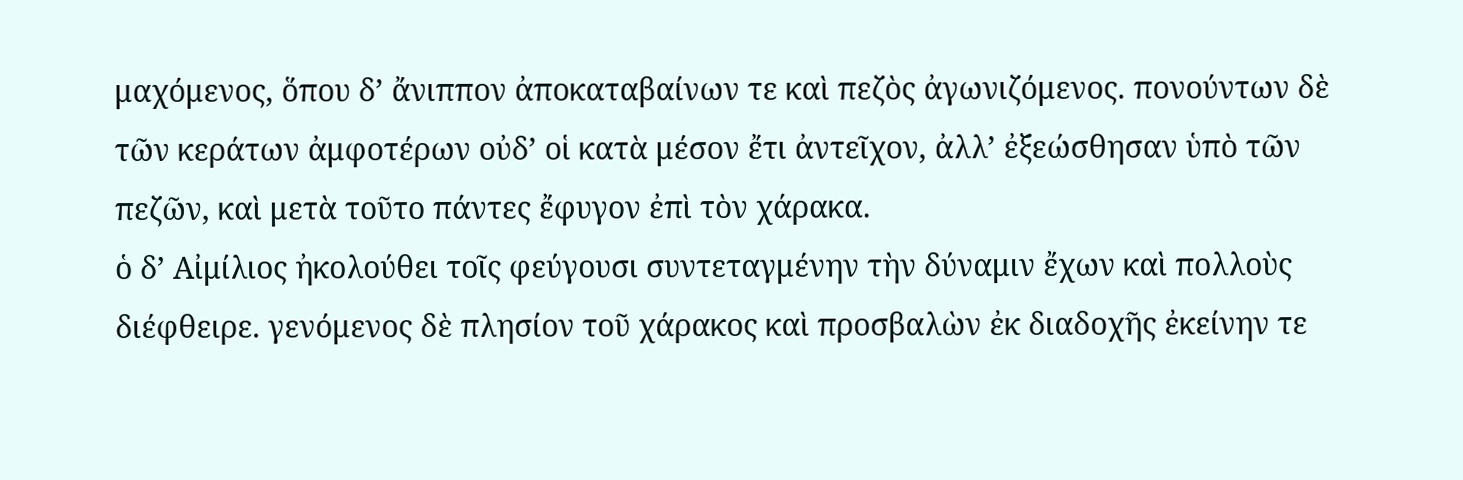μαχόμενος, ὅπου δʼ ἄνιππον ἀποκαταβαίνων τε καὶ πεζὸς ἀγωνιζόμενος. πονούντων δὲ τῶν κεράτων ἀμφοτέρων οὐδʼ οἱ κατὰ μέσον ἔτι ἀντεῖχον, ἀλλʼ ἐξεώσθησαν ὑπὸ τῶν πεζῶν, καὶ μετὰ τοῦτο πάντες ἔφυγον ἐπὶ τὸν χάρακα.
ὁ δʼ Αἰμίλιος ἠκολούθει τοῖς φεύγουσι συντεταγμένην τὴν δύναμιν ἔχων καὶ πολλοὺς διέφθειρε. γενόμενος δὲ πλησίον τοῦ χάρακος καὶ προσβαλὼν ἐκ διαδοχῆς ἐκείνην τε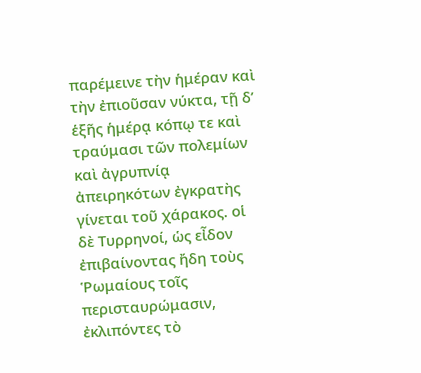παρέμεινε τὴν ἡμέραν καὶ τὴν ἐπιοῦσαν νύκτα, τῇ δʼ ἑξῆς ἡμέρᾳ κόπῳ τε καὶ τραύμασι τῶν πολεμίων καὶ ἀγρυπνίᾳ ἀπειρηκότων ἐγκρατὴς γίνεται τοῦ χάρακος. οἱ δὲ Τυρρηνοί, ὡς εἶδον ἐπιβαίνοντας ἤδη τοὺς Ῥωμαίους τοῖς περισταυρώμασιν, ἐκλιπόντες τὸ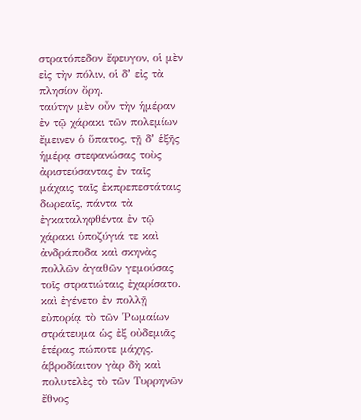στρατόπεδον ἔφευγον, οἱ μὲν εἰς τὴν πόλιν, οἱ δʼ εἰς τὰ πλησίον ὄρη.
ταύτην μὲν οὖν τὴν ἡμέραν ἐν τῷ χάρακι τῶν πολεμίων ἔμεινεν ὁ ὕπατος, τῇ δʼ ἑξῆς ἡμέρᾳ στεφανώσας τοὺς ἀριστεύσαντας ἐν ταῖς μάχαις ταῖς ἐκπρεπεστάταις δωρεαῖς, πάντα τὰ ἐγκαταληφθέντα ἐν τῷ χάρακι ὑποζύγιά τε καὶ ἀνδράποδα καὶ σκηνὰς πολλῶν ἀγαθῶν γεμούσας τοῖς στρατιώταις ἐχαρίσατο. καὶ ἐγένετο ἐν πολλῇ εὐπορίᾳ τὸ τῶν Ῥωμαίων στράτευμα ὡς ἐξ οὐδεμιᾶς ἑτέρας πώποτε μάχης. ἁβροδίαιτον γὰρ δὴ καὶ πολυτελὲς τὸ τῶν Τυρρηνῶν ἔθνος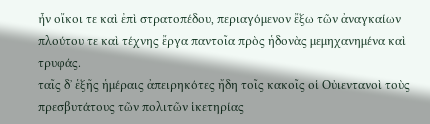ἦν οἴκοι τε καὶ ἐπὶ στρατοπέδου, περιαγόμενον ἔξω τῶν ἀναγκαίων πλούτου τε καὶ τέχνης ἔργα παντοῖα πρὸς ἡδονὰς μεμηχανημένα καὶ τρυφάς.
ταῖς δʼ ἑξῆς ἡμέραις ἀπειρηκότες ἤδη τοῖς κακοῖς οἱ Οὐιεντανοὶ τοὺς πρεσβυτάτους τῶν πολιτῶν ἱκετηρίας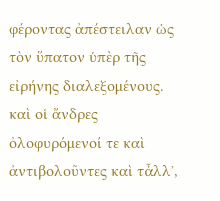φέροντας ἀπέστειλαν ὡς τὸν ὕπατον ὑπὲρ τῆς εἰρήνης διαλεξομένους. καὶ οἱ ἄνδρες ὀλοφυρόμενοί τε καὶ ἀντιβολοῦντες καὶ τἆλλʼ,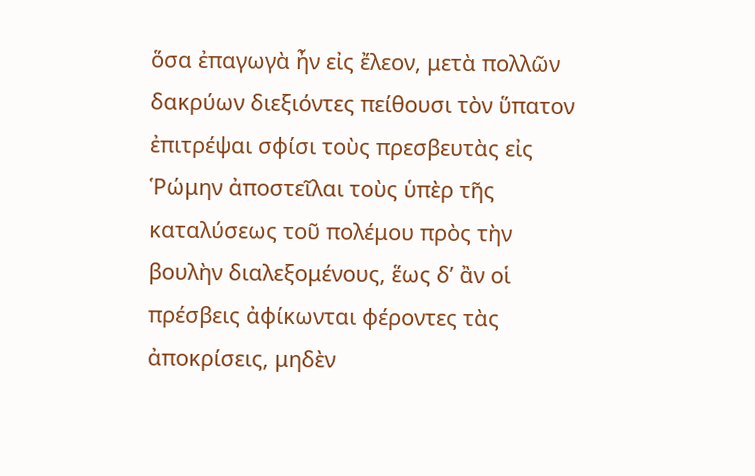ὅσα ἐπαγωγὰ ἦν εἰς ἔλεον, μετὰ πολλῶν δακρύων διεξιόντες πείθουσι τὸν ὕπατον ἐπιτρέψαι σφίσι τοὺς πρεσβευτὰς εἰς Ῥώμην ἀποστεῖλαι τοὺς ὑπὲρ τῆς καταλύσεως τοῦ πολέμου πρὸς τὴν βουλὴν διαλεξομένους, ἕως δʼ ἂν οἱ πρέσβεις ἀφίκωνται φέροντες τὰς ἀποκρίσεις, μηδὲν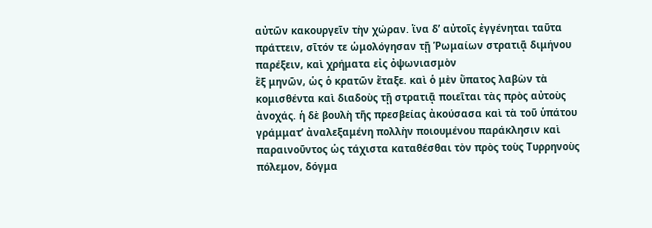αὐτῶν κακουργεῖν τὴν χώραν. ἵνα δʼ αὐτοῖς ἐγγένηται ταῦτα πράττειν, σῖτόν τε ὡμολόγησαν τῇ Ῥωμαίων στρατιᾷ διμήνου παρέξειν, καὶ χρήματα εἰς ὀψωνιασμὸν
ἓξ μηνῶν, ὡς ὁ κρατῶν ἔταξε. καὶ ὁ μὲν ὕπατος λαβὼν τὰ κομισθέντα καὶ διαδοὺς τῇ στρατιᾷ ποιεῖται τὰς πρὸς αὐτοὺς ἀνοχάς. ἡ δὲ βουλὴ τῆς πρεσβείας ἀκούσασα καὶ τὰ τοῦ ὑπάτου γράμματʼ ἀναλεξαμένη πολλὴν ποιουμένου παράκλησιν καὶ παραινοῦντος ὡς τάχιστα καταθέσθαι τὸν πρὸς τοὺς Τυρρηνοὺς πόλεμον, δόγμα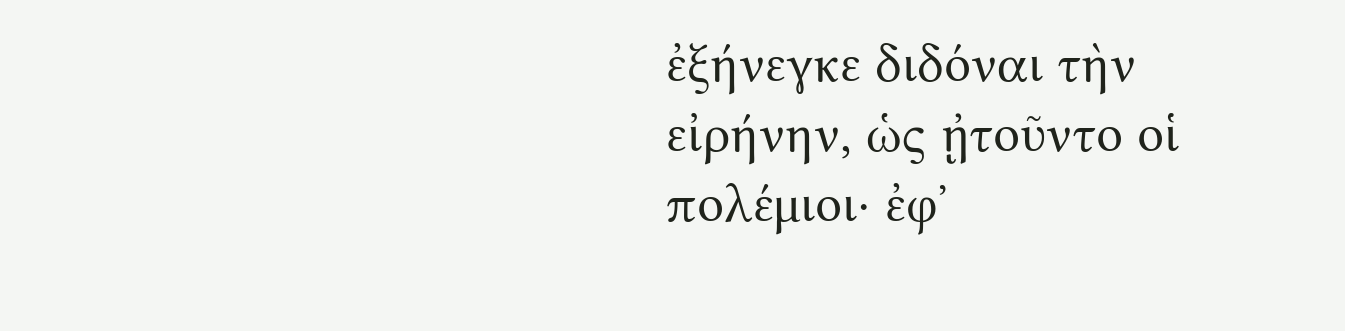ἐξήνεγκε διδόναι τὴν εἰρήνην, ὡς ᾐτοῦντο οἱ πολέμιοι· ἐφʼ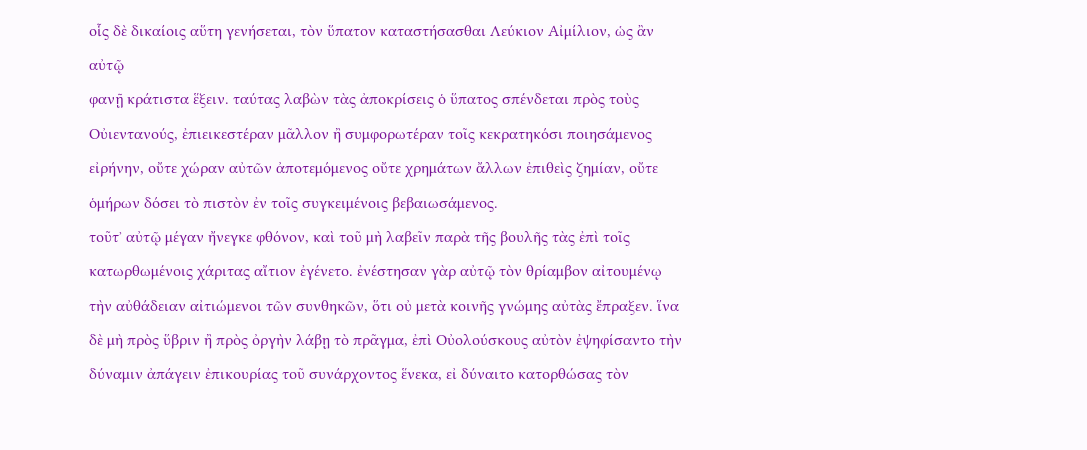οἷς δὲ δικαίοις αὕτη γενήσεται, τὸν ὕπατον καταστήσασθαι Λεύκιον Αἰμίλιον, ὡς ἂν αὐτῷ
φανῇ κράτιστα ἕξειν. ταύτας λαβὼν τὰς ἀποκρίσεις ὁ ὕπατος σπένδεται πρὸς τοὺς Οὐιεντανούς, ἐπιεικεστέραν μᾶλλον ἢ συμφορωτέραν τοῖς κεκρατηκόσι ποιησάμενος εἰρήνην, οὔτε χώραν αὐτῶν ἀποτεμόμενος οὔτε χρημάτων ἄλλων ἐπιθεὶς ζημίαν, οὔτε ὁμήρων δόσει τὸ πιστὸν ἐν τοῖς συγκειμένοις βεβαιωσάμενος.
τοῦτʼ αὐτῷ μέγαν ἤνεγκε φθόνον, καὶ τοῦ μὴ λαβεῖν παρὰ τῆς βουλῆς τὰς ἐπὶ τοῖς κατωρθωμένοις χάριτας αἴτιον ἐγένετο. ἐνέστησαν γὰρ αὐτῷ τὸν θρίαμβον αἰτουμένῳ τὴν αὐθάδειαν αἰτιώμενοι τῶν συνθηκῶν, ὅτι οὐ μετὰ κοινῆς γνώμης αὐτὰς ἔπραξεν. ἵνα δὲ μὴ πρὸς ὕβριν ἢ πρὸς ὀργὴν λάβῃ τὸ πρᾶγμα, ἐπὶ Οὐολούσκους αὐτὸν ἐψηφίσαντο τὴν δύναμιν ἀπάγειν ἐπικουρίας τοῦ συνάρχοντος ἕνεκα, εἰ δύναιτο κατορθώσας τὸν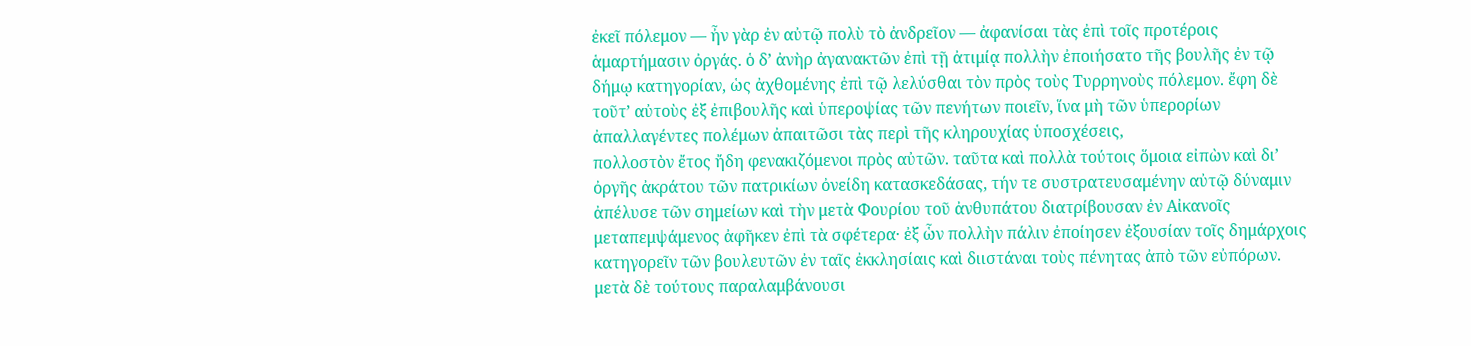ἐκεῖ πόλεμον — ἦν γὰρ ἐν αὐτῷ πολὺ τὸ ἀνδρεῖον — ἀφανίσαι τὰς ἐπὶ τοῖς προτέροις ἁμαρτήμασιν ὀργάς. ὁ δʼ ἀνὴρ ἀγανακτῶν ἐπὶ τῇ ἀτιμίᾳ πολλὴν ἐποιήσατο τῆς βουλῆς ἐν τῷ δήμῳ κατηγορίαν, ὡς ἀχθομένης ἐπὶ τῷ λελύσθαι τὸν πρὸς τοὺς Τυρρηνοὺς πόλεμον. ἔφη δὲ τοῦτʼ αὐτοὺς ἐξ ἐπιβουλῆς καὶ ὑπεροψίας τῶν πενήτων ποιεῖν, ἵνα μὴ τῶν ὑπερορίων ἀπαλλαγέντες πολέμων ἀπαιτῶσι τὰς περὶ τῆς κληρουχίας ὑποσχέσεις,
πολλοστὸν ἔτος ἤδη φενακιζόμενοι πρὸς αὐτῶν. ταῦτα καὶ πολλὰ τούτοις ὅμοια εἰπὼν καὶ διʼ ὀργῆς ἀκράτου τῶν πατρικίων ὀνείδη κατασκεδάσας, τήν τε συστρατευσαμένην αὐτῷ δύναμιν ἀπέλυσε τῶν σημείων καὶ τὴν μετὰ Φουρίου τοῦ ἀνθυπάτου διατρίβουσαν ἐν Αἰκανοῖς μεταπεμψάμενος ἀφῆκεν ἐπὶ τὰ σφέτερα· ἐξ ὧν πολλὴν πάλιν ἐποίησεν ἐξουσίαν τοῖς δημάρχοις κατηγορεῖν τῶν βουλευτῶν ἐν ταῖς ἐκκλησίαις καὶ διιστάναι τοὺς πένητας ἀπὸ τῶν εὐπόρων.
μετὰ δὲ τούτους παραλαμβάνουσι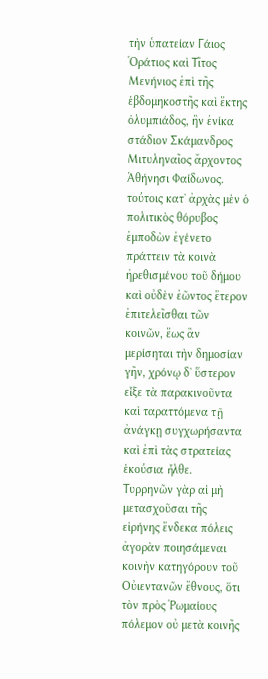τὴν ὑπατείαν Γάιος Ὁράτιος καὶ Τῖτος Μενήνιος ἐπὶ τῆς ἑβδομηκοστῆς καὶ ἕκτης ὀλυμπιάδος, ἣν ἐνίκα στάδιον Σκάμανδρος Μιτυληναῖος ἄρχοντος Ἀθήνησι Φαίδωνος. τούτοις κατʼ ἀρχὰς μὲν ὁ πολιτικὸς θόρυβος ἐμποδὼν ἐγένετο πράττειν τὰ κοινὰ ἠρεθισμένου τοῦ δήμου καὶ οὐδὲν ἐῶντος ἕτερον ἐπιτελεῖσθαι τῶν κοινῶν, ἕως ἂν μερίσηται τὴν δημοσίαν γῆν, χρόνῳ δʼ ὕστερον εἶξε τὰ παρακινοῦντα καὶ ταραττόμενα τῇ ἀνάγκῃ συγχωρήσαντα καὶ ἐπὶ τὰς στρατείας ἑκούσια ἦλθε.
Τυρρηνῶν γὰρ αἱ μὴ μετασχοῦσαι τῆς εἰρήνης ἕνδεκα πόλεις ἀγορὰν ποιησάμεναι κοινὴν κατηγόρουν τοῦ Οὐιεντανῶν ἔθνους, ὅτι τὸν πρὸς Ῥωμαίους πόλεμον οὐ μετὰ κοινῆς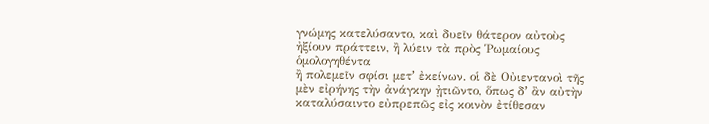γνώμης κατελύσαντο, καὶ δυεῖν θάτερον αὐτοὺς ἠξίουν πράττειν, ἢ λύειν τὰ πρὸς Ῥωμαίους ὁμολογηθέντα
ἢ πολεμεῖν σφίσι μετʼ ἐκείνων. οἱ δὲ Οὐιεντανοὶ τῆς μὲν εἰρήνης τὴν ἀνάγκην ᾐτιῶντο, ὅπως δʼ ἂν αὐτὴν καταλύσαιντο εὐπρεπῶς εἰς κοινὸν ἐτίθεσαν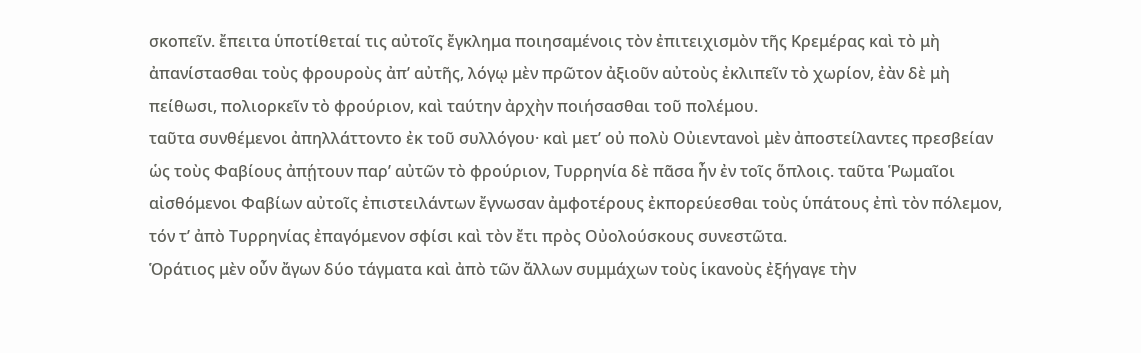σκοπεῖν. ἔπειτα ὑποτίθεταί τις αὐτοῖς ἔγκλημα ποιησαμένοις τὸν ἐπιτειχισμὸν τῆς Κρεμέρας καὶ τὸ μὴ ἀπανίστασθαι τοὺς φρουροὺς ἀπʼ αὐτῆς, λόγῳ μὲν πρῶτον ἀξιοῦν αὐτοὺς ἐκλιπεῖν τὸ χωρίον, ἐὰν δὲ μὴ πείθωσι, πολιορκεῖν τὸ φρούριον, καὶ ταύτην ἀρχὴν ποιήσασθαι τοῦ πολέμου.
ταῦτα συνθέμενοι ἀπηλλάττοντο ἐκ τοῦ συλλόγου· καὶ μετʼ οὐ πολὺ Οὐιεντανοὶ μὲν ἀποστείλαντες πρεσβείαν ὡς τοὺς Φαβίους ἀπῄτουν παρʼ αὐτῶν τὸ φρούριον, Τυρρηνία δὲ πᾶσα ἦν ἐν τοῖς ὅπλοις. ταῦτα Ῥωμαῖοι αἰσθόμενοι Φαβίων αὐτοῖς ἐπιστειλάντων ἔγνωσαν ἀμφοτέρους ἐκπορεύεσθαι τοὺς ὑπάτους ἐπὶ τὸν πόλεμον, τόν τʼ ἀπὸ Τυρρηνίας ἐπαγόμενον σφίσι καὶ τὸν ἔτι πρὸς Οὐολούσκους συνεστῶτα.
Ὁράτιος μὲν οὖν ἄγων δύο τάγματα καὶ ἀπὸ τῶν ἄλλων συμμάχων τοὺς ἱκανοὺς ἐξήγαγε τὴν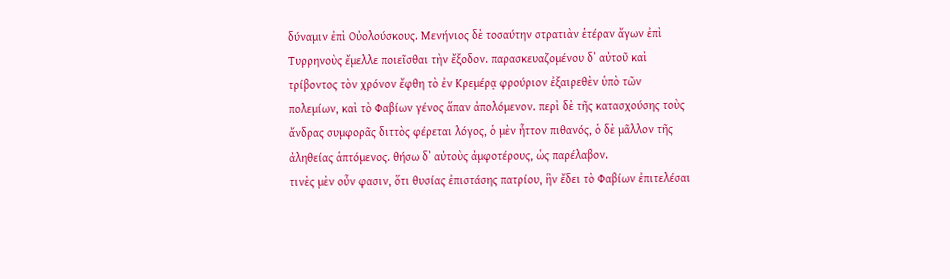δύναμιν ἐπὶ Οὐολούσκους. Μενήνιος δὲ τοσαύτην στρατιὰν ἑτέραν ἄγων ἐπὶ Τυρρηνοὺς ἔμελλε ποιεῖσθαι τὴν ἔξοδον. παρασκευαζομένου δʼ αὐτοῦ καὶ τρίβοντος τὸν χρόνον ἔφθη τὸ ἐν Κρεμέρᾳ φρούριον ἐξαιρεθὲν ὑπὸ τῶν πολεμίων, καὶ τὸ Φαβίων γένος ἅπαν ἀπολόμενον. περὶ δὲ τῆς κατασχούσης τοὺς ἄνδρας συμφορᾶς διττὸς φέρεται λόγος, ὁ μὲν ἧττον πιθανός, ὁ δὲ μᾶλλον τῆς ἀληθείας ἁπτόμενος. θήσω δʼ αὐτοὺς ἀμφοτέρους, ὡς παρέλαβον.
τινὲς μὲν οὖν φασιν, ὅτι θυσίας ἐπιστάσης πατρίου, ἣν ἔδει τὸ Φαβίων ἐπιτελέσαι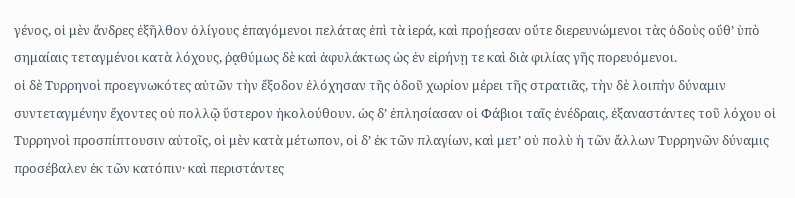γένος, οἱ μὲν ἄνδρες ἐξῆλθον ὀλίγους ἐπαγόμενοι πελάτας ἐπὶ τὰ ἱερά, καὶ προῄεσαν οὔτε διερευνώμενοι τὰς ὁδοὺς οὔθʼ ὑπὸ σημαίαις τεταγμένοι κατὰ λόχους, ῥᾳθύμως δὲ καὶ ἀφυλάκτως ὡς ἐν εἰρήνῃ τε καὶ διὰ φιλίας γῆς πορευόμενοι.
οἱ δὲ Τυρρηνοὶ προεγνωκότες αὐτῶν τὴν ἔξοδον ἐλόχησαν τῆς ὁδοῦ χωρίον μέρει τῆς στρατιᾶς, τὴν δὲ λοιπὴν δύναμιν συντεταγμένην ἔχοντες οὐ πολλῷ ὕστερον ἠκολούθουν. ὡς δʼ ἐπλησίασαν οἱ Φάβιοι ταῖς ἐνέδραις, ἐξαναστάντες τοῦ λόχου οἱ Τυρρηνοὶ προσπίπτουσιν αὐτοῖς, οἱ μὲν κατὰ μέτωπον, οἱ δʼ ἐκ τῶν πλαγίων, καὶ μετʼ οὐ πολὺ ἡ τῶν ἄλλων Τυρρηνῶν δύναμις προσέβαλεν ἐκ τῶν κατόπιν· καὶ περιστάντες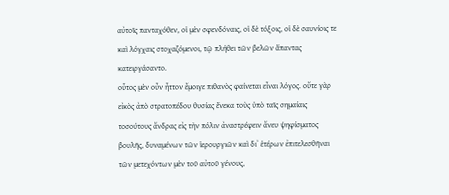αὐτοῖς πανταχόθεν, οἱ μὲν σφενδόναις, οἱ δὲ τόξοις, οἱ δὲ σαυνίοις τε καὶ λόγχαις στοχαζόμενοι, τῷ πλήθει τῶν βελῶν ἅπαντας κατειργάσαντο.
οὗτος μὲν οὖν ἧττον ἔμοιγε πιθανὸς φαίνεται εἶναι λόγος. οὔτε γὰρ εἰκὸς ἀπὸ στρατοπέδου θυσίας ἕνεκα τοὺς ὑπὸ ταῖς σημαίαις τοσούτους ἄνδρας εἰς τὴν πόλιν ἀναστρέφειν ἄνευ ψηφίσματος βουλῆς, δυναμένων τῶν ἱερουργιῶν καὶ διʼ ἑτέρων ἐπιτελεσθῆναι τῶν μετεχόντων μὲν τοῦ αὐτοῦ γένους,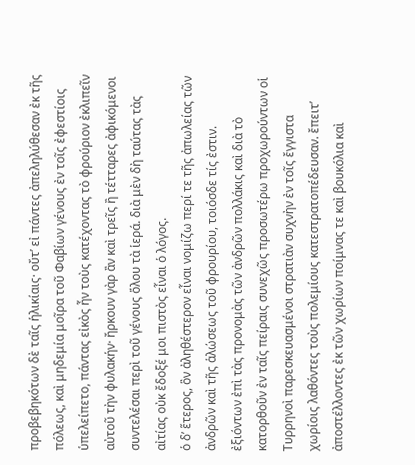προβεβηκότων δὲ ταῖς ἡλικίαις· οὔτʼ εἰ πάντες ἀπεληλύθεσαν ἐκ τῆς πόλεως, καὶ μηδεμία μοῖρα τοῦ Φαβίων γένους ἐν τοῖς ἐφεστίοις ὑπελείπετο, πάντας εἰκὸς ἦν τοὺς κατέχοντας τὸ φρούριον ἐκλιπεῖν αὐτοῦ τὴν φυλακήν· ἤρκουν γὰρ ἂν καὶ τρεῖς ἢ τέτταρες ἀφικόμενοι συντελέσαι περὶ τοῦ γένους ὅλου τὰ ἱερά. διὰ μὲν δὴ ταύτας τὰς αἰτίας οὐκ ἔδοξέ μοι πιστὸς εἶναι ὁ λόγος.
ὁ δʼ ἕτερος, ὃν ἀληθέστερον εἶναι νομίζω περί τε τῆς ἀπωλείας τῶν ἀνδρῶν καὶ τῆς ἁλώσεως τοῦ φρουρίου, τοιόσδε τίς ἐστιν. ἐξιόντων ἐπὶ τὰς προνομὰς τῶν ἀνδρῶν πολλάκις καὶ διὰ τὸ κατορθοῦν ἐν ταῖς πείραις συνεχῶς προσωτέρω προχωρούντων οἱ Τυρρηνοὶ παρεσκευασμένοι στρατιὰν συχνὴν ἐν τοῖς ἔγγιστα χωρίοις λαθόντες τοὺς πολεμίους κατεστρατοπέδευσαν. ἔπειτʼ ἀποστέλλοντες ἐκ τῶν χωρίων ποίμνας τε καὶ βουκόλια καὶ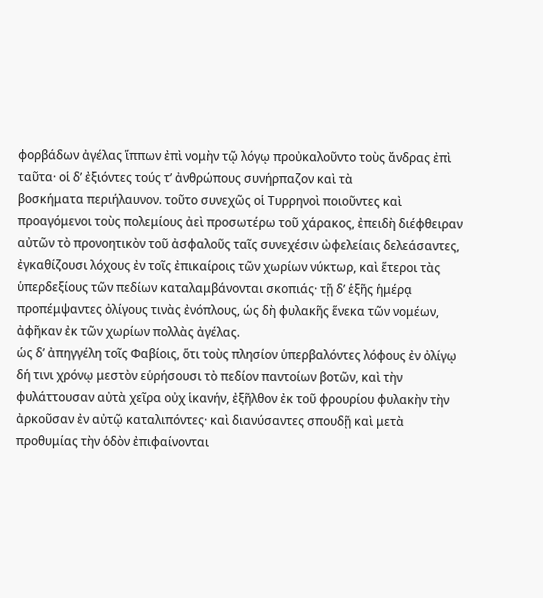φορβάδων ἀγέλας ἵππων ἐπὶ νομὴν τῷ λόγῳ προὐκαλοῦντο τοὺς ἄνδρας ἐπὶ ταῦτα· οἱ δʼ ἐξιόντες τούς τʼ ἀνθρώπους συνήρπαζον καὶ τὰ
βοσκήματα περιήλαυνον. τοῦτο συνεχῶς οἱ Τυρρηνοὶ ποιοῦντες καὶ προαγόμενοι τοὺς πολεμίους ἀεὶ προσωτέρω τοῦ χάρακος, ἐπειδὴ διέφθειραν αὐτῶν τὸ προνοητικὸν τοῦ ἀσφαλοῦς ταῖς συνεχέσιν ὠφελείαις δελεάσαντες, ἐγκαθίζουσι λόχους ἐν τοῖς ἐπικαίροις τῶν χωρίων νύκτωρ, καὶ ἕτεροι τὰς ὑπερδεξίους τῶν πεδίων καταλαμβάνονται σκοπιάς· τῇ δʼ ἑξῆς ἡμέρᾳ προπέμψαντες ὀλίγους τινὰς ἐνόπλους, ὡς δὴ φυλακῆς ἕνεκα τῶν νομέων, ἀφῆκαν ἐκ τῶν χωρίων πολλὰς ἀγέλας.
ὡς δʼ ἀπηγγέλη τοῖς Φαβίοις, ὅτι τοὺς πλησίον ὑπερβαλόντες λόφους ἐν ὀλίγῳ δή τινι χρόνῳ μεστὸν εὑρήσουσι τὸ πεδίον παντοίων βοτῶν, καὶ τὴν φυλάττουσαν αὐτὰ χεῖρα οὐχ ἱκανήν, ἐξῆλθον ἐκ τοῦ φρουρίου φυλακὴν τὴν ἀρκοῦσαν ἐν αὐτῷ καταλιπόντες· καὶ διανύσαντες σπουδῇ καὶ μετὰ προθυμίας τὴν ὁδὸν ἐπιφαίνονται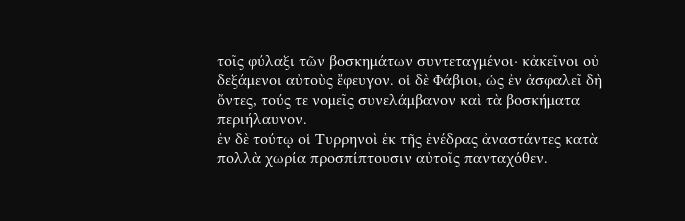τοῖς φύλαξι τῶν βοσκημάτων συντεταγμένοι· κἀκεῖνοι οὐ δεξάμενοι αὐτοὺς ἔφευγον. οἱ δὲ Φάβιοι, ὡς ἐν ἀσφαλεῖ δὴ ὄντες, τούς τε νομεῖς συνελάμβανον καὶ τὰ βοσκήματα περιήλαυνον.
ἐν δὲ τούτῳ οἱ Τυρρηνοὶ ἐκ τῆς ἐνέδρας ἀναστάντες κατὰ πολλὰ χωρία προσπίπτουσιν αὐτοῖς πανταχόθεν.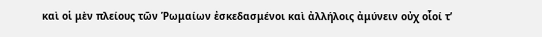καὶ οἱ μὲν πλείους τῶν Ῥωμαίων ἐσκεδασμένοι καὶ ἀλλήλοις ἀμύνειν οὐχ οἷοί τʼ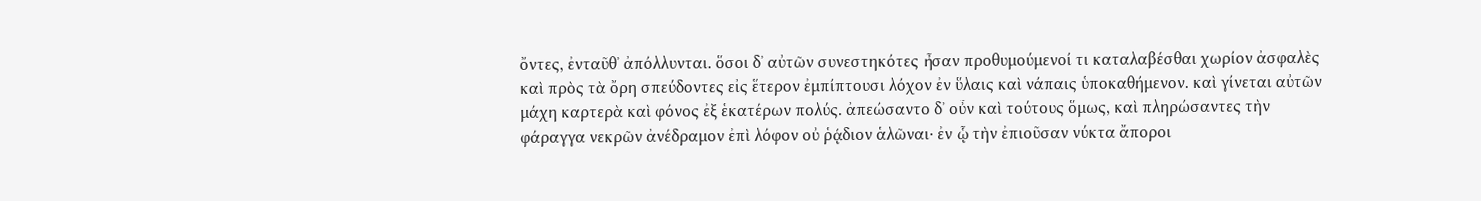ὄντες, ἐνταῦθʼ ἀπόλλυνται. ὅσοι δʼ αὐτῶν συνεστηκότες ἦσαν προθυμούμενοί τι καταλαβέσθαι χωρίον ἀσφαλὲς καὶ πρὸς τὰ ὄρη σπεύδοντες εἰς ἕτερον ἐμπίπτουσι λόχον ἐν ὕλαις καὶ νάπαις ὑποκαθήμενον. καὶ γίνεται αὐτῶν μάχη καρτερὰ καὶ φόνος ἐξ ἑκατέρων πολύς. ἀπεώσαντο δʼ οὖν καὶ τούτους ὅμως, καὶ πληρώσαντες τὴν φάραγγα νεκρῶν ἀνέδραμον ἐπὶ λόφον οὐ ῥᾴδιον ἁλῶναι· ἐν ᾧ τὴν ἐπιοῦσαν νύκτα ἄποροι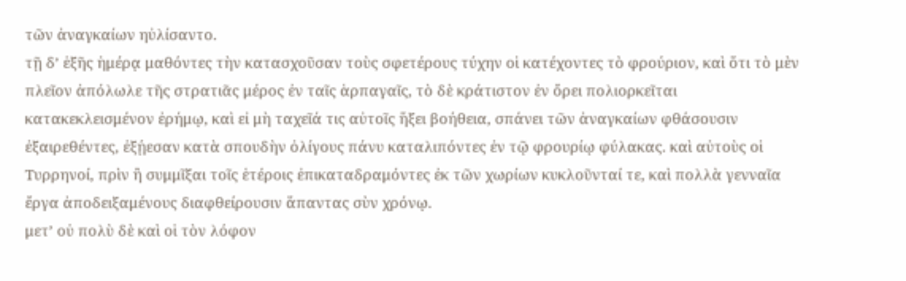τῶν ἀναγκαίων ηὐλίσαντο.
τῇ δʼ ἑξῆς ἡμέρᾳ μαθόντες τὴν κατασχοῦσαν τοὺς σφετέρους τύχην οἱ κατέχοντες τὸ φρούριον, καὶ ὅτι τὸ μὲν πλεῖον ἀπόλωλε τῆς στρατιᾶς μέρος ἐν ταῖς ἁρπαγαῖς, τὸ δὲ κράτιστον ἐν ὄρει πολιορκεῖται κατακεκλεισμένον ἐρήμῳ, καὶ εἰ μὴ ταχεῖά τις αὐτοῖς ἥξει βοήθεια, σπάνει τῶν ἀναγκαίων φθάσουσιν ἐξαιρεθέντες, ἐξῄεσαν κατὰ σπουδὴν ὀλίγους πάνυ καταλιπόντες ἐν τῷ φρουρίῳ φύλακας. καὶ αὐτοὺς οἱ Τυρρηνοί, πρὶν ἢ συμμῖξαι τοῖς ἑτέροις ἐπικαταδραμόντες ἐκ τῶν χωρίων κυκλοῦνταί τε, καὶ πολλὰ γενναῖα ἔργα ἀποδειξαμένους διαφθείρουσιν ἅπαντας σὺν χρόνῳ.
μετʼ οὐ πολὺ δὲ καὶ οἱ τὸν λόφον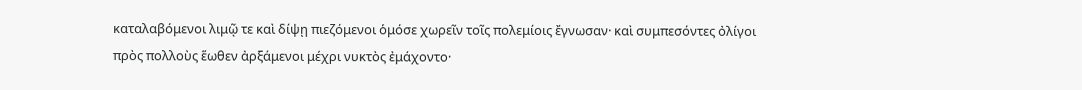καταλαβόμενοι λιμῷ τε καὶ δίψῃ πιεζόμενοι ὁμόσε χωρεῖν τοῖς πολεμίοις ἔγνωσαν· καὶ συμπεσόντες ὀλίγοι πρὸς πολλοὺς ἕωθεν ἀρξάμενοι μέχρι νυκτὸς ἐμάχοντο·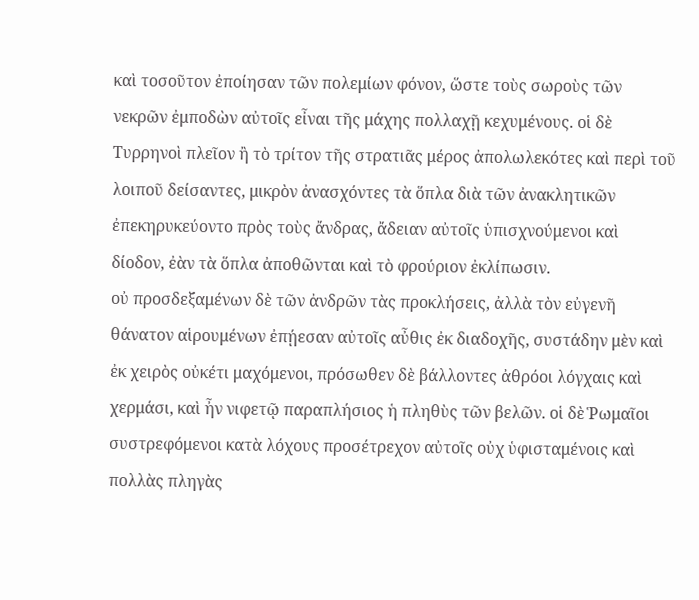καὶ τοσοῦτον ἐποίησαν τῶν πολεμίων φόνον, ὥστε τοὺς σωροὺς τῶν νεκρῶν ἐμποδὼν αὐτοῖς εἶναι τῆς μάχης πολλαχῇ κεχυμένους. οἱ δὲ Τυρρηνοὶ πλεῖον ἢ τὸ τρίτον τῆς στρατιᾶς μέρος ἀπολωλεκότες καὶ περὶ τοῦ λοιποῦ δείσαντες, μικρὸν ἀνασχόντες τὰ ὅπλα διὰ τῶν ἀνακλητικῶν ἐπεκηρυκεύοντο πρὸς τοὺς ἄνδρας, ἄδειαν αὐτοῖς ὑπισχνούμενοι καὶ δίοδον, ἐὰν τὰ ὅπλα ἀποθῶνται καὶ τὸ φρούριον ἐκλίπωσιν.
οὐ προσδεξαμένων δὲ τῶν ἀνδρῶν τὰς προκλήσεις, ἀλλὰ τὸν εὐγενῆ θάνατον αἱρουμένων ἐπῄεσαν αὐτοῖς αὖθις ἐκ διαδοχῆς, συστάδην μὲν καὶ ἐκ χειρὸς οὐκέτι μαχόμενοι, πρόσωθεν δὲ βάλλοντες ἀθρόοι λόγχαις καὶ χερμάσι, καὶ ἦν νιφετῷ παραπλήσιος ἡ πληθὺς τῶν βελῶν. οἱ δὲ Ῥωμαῖοι συστρεφόμενοι κατὰ λόχους προσέτρεχον αὐτοῖς οὐχ ὑφισταμένοις καὶ πολλὰς πληγὰς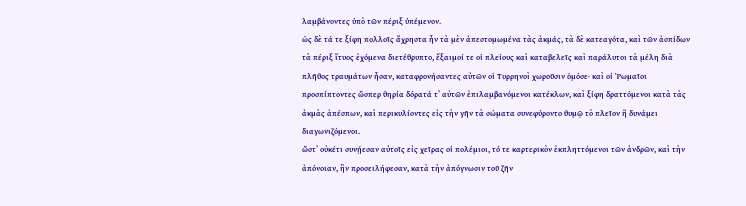λαμβάνοντες ὑπὸ τῶν πέριξ ὑπέμενον.
ὡς δὲ τά τε ξίφη πολλοῖς ἄχρηστα ἦν τὰ μὲν ἀπεστομωμένα τὰς ἀκμάς, τὰ δὲ κατεαγότα, καὶ τῶν ἀσπίδων τὰ πέριξ ἴτυος ἐχόμενα διετέθρυπτο, ἔξαιμοί τε οἱ πλείους καὶ καταβελεῖς καὶ παράλυτοι τὰ μέλη διὰ πλῆθος τραυμάτων ἦσαν, καταφρονήσαντες αὐτῶν οἱ Τυρρηνοὶ χωροῦσιν ὁμόσε· καὶ οἱ Ῥωμαῖοι προσπίπτοντες ὥσπερ θηρία δόρατά τʼ αὐτῶν ἐπιλαμβανόμενοι κατέκλων, καὶ ξίφη δραττόμενοι κατὰ τὰς ἀκμὰς ἀπέσπων, καὶ περικυλίοντες εἰς τὴν γῆν τὰ σώματα συνεφύροντο θυμῷ τὸ πλεῖον ἢ δυνάμει διαγωνιζόμενοι.
ὥστʼ οὐκέτι συνῄεσαν αὐτοῖς εἰς χεῖρας οἱ πολέμιοι, τό τε καρτερικὸν ἐκπληττόμενοι τῶν ἀνδρῶν, καὶ τὴν ἀπόνοιαν, ἣν προσειλήφεσαν, κατὰ τὴν ἀπόγνωσιν τοῦ ζῆν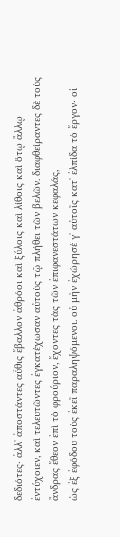δεδιότες· ἀλλʼ ἀποστάντες αὖθις ἔβαλλον ἀθρόοι καὶ ξύλοις καὶ λίθοις καὶ ὅτῳ ἄλλῳ ἐντύχοιεν, καὶ τελευτῶντες ἐγκατέχωσαν αὐτοὺς τῷ πλήθει τῶν βελῶν. διαφθείραντες δὲ τοὺς ἄνδρας ἔθεον ἐπὶ τὸ φρούριον, ἔχοντες τὰς τῶν ἐπιφανεστάτων κεφαλάς,
ὡς ἐξ ἐφόδου τοὺς ἐκεῖ παραληψόμενοι. οὐ μὴν ἐχώρησέ γʼ αὐτοῖς κατʼ ἐλπίδα τὸ ἔργον· οἱ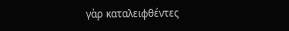γὰρ καταλειφθέντες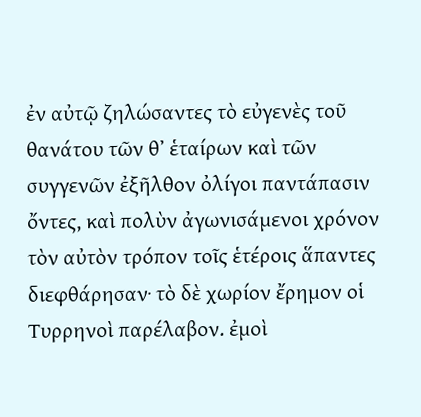ἐν αὐτῷ ζηλώσαντες τὸ εὐγενὲς τοῦ θανάτου τῶν θʼ ἑταίρων καὶ τῶν συγγενῶν ἐξῆλθον ὀλίγοι παντάπασιν ὄντες, καὶ πολὺν ἀγωνισάμενοι χρόνον τὸν αὐτὸν τρόπον τοῖς ἑτέροις ἅπαντες διεφθάρησαν· τὸ δὲ χωρίον ἔρημον οἱ Τυρρηνοὶ παρέλαβον. ἐμοὶ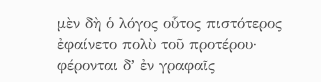μὲν δὴ ὁ λόγος οὗτος πιστότερος ἐφαίνετο πολὺ τοῦ προτέρου· φέρονται δʼ ἐν γραφαῖς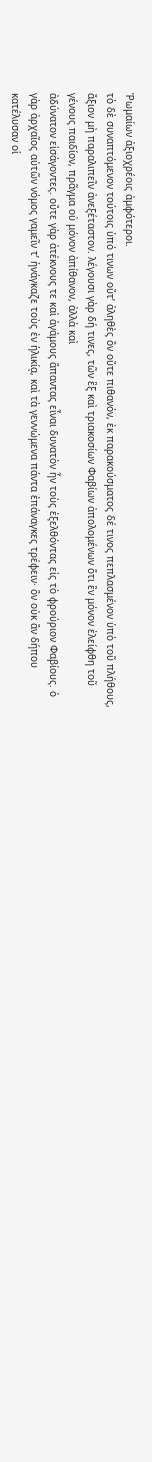Ῥωμαίων ἀξιοχρέοις ἀμφότεροι.
τὸ δὲ συναπτόμενον τούτοις ὑπό τινων οὔτʼ ἀληθὲς ὂν οὔτε πιθανόν, ἐκ παρακούσματος δέ τινος πεπλασμένον ὑπὸ τοῦ πλήθους, ἄξιον μὴ παραλιπεῖν ἀνεξέταστον. λέγουσι γὰρ δή τινες, τῶν ἓξ καὶ τριακοσίων Φαβίων ἀπολομένων ὅτι ἓν μόνον ἐλείφθη τοῦ γένους παιδίον, πρᾶγμα οὐ μόνον ἀπίθανον, ἀλλὰ καὶ
ἀδύνατον εἰσάγοντες. οὔτε γὰρ ἀτέκνους τε καὶ ἀγάμους ἅπαντας εἶναι δυνατὸν ἦν τοὺς ἐξελθόντας εἰς τὸ φρούριον Φαβίους. ὁ γὰρ ἀρχαῖος αὐτῶν νόμος γαμεῖν τʼ ἠνάγκαζε τοὺς ἐν ἡλικίᾳ, καὶ τὰ γεννώμενα πάντα ἐπάναγκες τρέφειν· ὃν οὐκ ἂν δήπου κατέλυσαν οἱ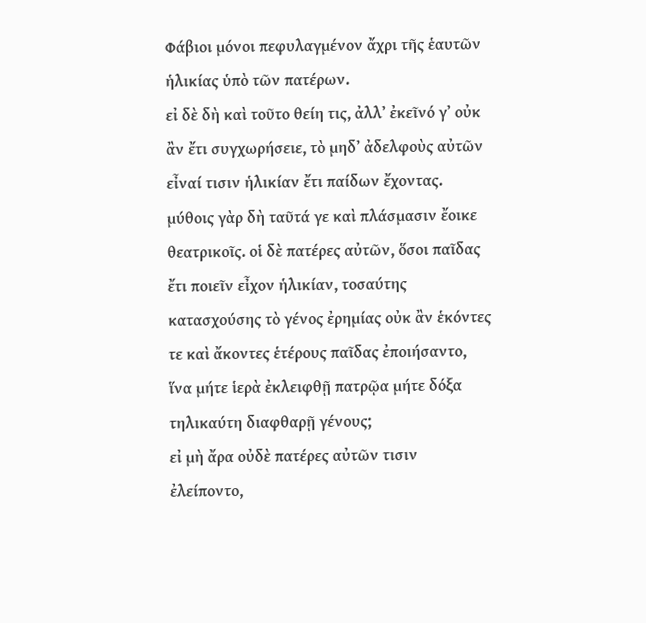Φάβιοι μόνοι πεφυλαγμένον ἄχρι τῆς ἑαυτῶν ἡλικίας ὑπὸ τῶν πατέρων.
εἰ δὲ δὴ καὶ τοῦτο θείη τις, ἀλλʼ ἐκεῖνό γʼ οὐκ ἂν ἔτι συγχωρήσειε, τὸ μηδʼ ἀδελφοὺς αὐτῶν εἶναί τισιν ἡλικίαν ἔτι παίδων ἔχοντας. μύθοις γὰρ δὴ ταῦτά γε καὶ πλάσμασιν ἔοικε θεατρικοῖς. οἱ δὲ πατέρες αὐτῶν, ὅσοι παῖδας ἔτι ποιεῖν εἶχον ἡλικίαν, τοσαύτης κατασχούσης τὸ γένος ἐρημίας οὐκ ἂν ἑκόντες τε καὶ ἄκοντες ἑτέρους παῖδας ἐποιήσαντο, ἵνα μήτε ἱερὰ ἐκλειφθῇ πατρῷα μήτε δόξα τηλικαύτη διαφθαρῇ γένους;
εἰ μὴ ἄρα οὐδὲ πατέρες αὐτῶν τισιν ἐλείποντο,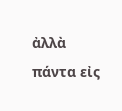ἀλλὰ πάντα εἰς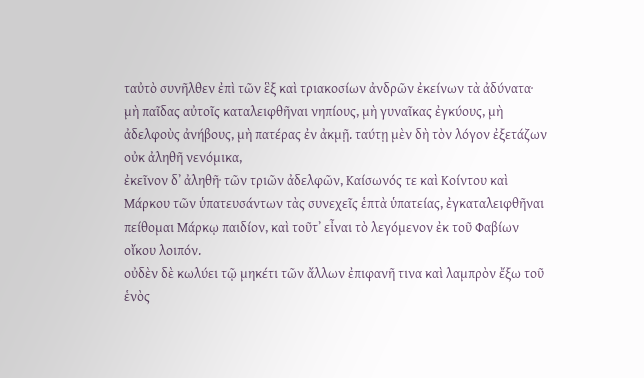ταὐτὸ συνῆλθεν ἐπὶ τῶν ἓξ καὶ τριακοσίων ἀνδρῶν ἐκείνων τὰ ἀδύνατα· μὴ παῖδας αὐτοῖς καταλειφθῆναι νηπίους, μὴ γυναῖκας ἐγκύους, μὴ ἀδελφοὺς ἀνήβους, μὴ πατέρας ἐν ἀκμῇ. ταύτῃ μὲν δὴ τὸν λόγον ἐξετάζων οὐκ ἀληθῆ νενόμικα,
ἐκεῖνον δʼ ἀληθῆ· τῶν τριῶν ἀδελφῶν, Καίσωνός τε καὶ Κοίντου καὶ Μάρκου τῶν ὑπατευσάντων τὰς συνεχεῖς ἑπτὰ ὑπατείας, ἐγκαταλειφθῆναι πείθομαι Μάρκῳ παιδίον, καὶ τοῦτʼ εἶναι τὸ λεγόμενον ἐκ τοῦ Φαβίων οἴκου λοιπόν.
οὐδὲν δὲ κωλύει τῷ μηκέτι τῶν ἄλλων ἐπιφανῆ τινα καὶ λαμπρὸν ἔξω τοῦ ἑνὸς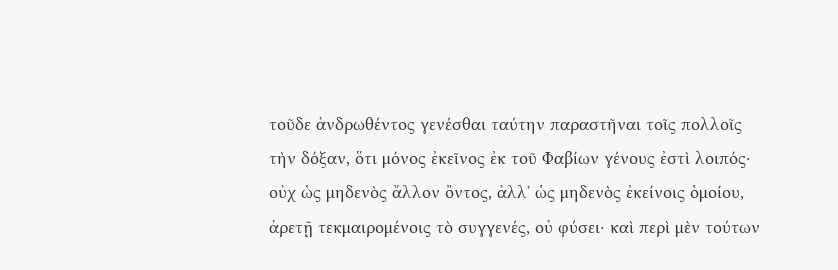τοῦδε ἀνδρωθέντος γενέσθαι ταύτην παραστῆναι τοῖς πολλοῖς τὴν δόξαν, ὅτι μόνος ἐκεῖνος ἐκ τοῦ Φαβίων γένους ἐστὶ λοιπός· οὐχ ὡς μηδενὸς ἄλλον ὄντος, ἀλλʼ ὡς μηδενὸς ἐκείνοις ὁμοίου, ἀρετῇ τεκμαιρομένοις τὸ συγγενές, οὐ φύσει· καὶ περὶ μὲν τούτων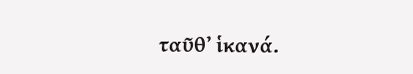ταῦθʼ ἱκανά.